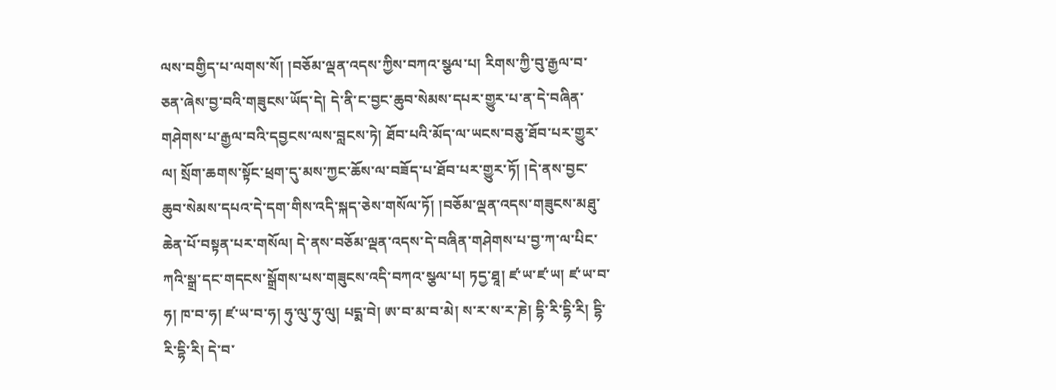ལས་བགྱིད་པ་ལགས་སོ། །བཅོམ་ལྡན་འདས་ཀྱིས་བཀའ་སྩལ་པ། རིགས་ཀྱི་བུ་རྒྱལ་བ་ཅན་ཞེས་བྱ་བའི་གཟུངས་ཡོད་དེ། དེ་ནི་ང་བྱང་ཆུབ་སེམས་དཔར་གྱུར་པ་ན་དེ་བཞིན་གཤེགས་པ་རྒྱལ་བའི་དབྱངས་ལས་བླངས་ཏེ། ཐོབ་པའི་མོད་ལ་ཡངས་བཅུ་ཐོབ་པར་གྱུར་ལ། སྲོག་ཆགས་སྟོང་ཕྲག་དུ་མས་ཀྱང་ཆོས་ལ་བཟོད་པ་ཐོབ་པར་གྱུར་ཏོ། །དེ་ནས་བྱང་ཆུབ་སེམས་དཔའ་དེ་དག་གིས་འདི་སྐད་ཅེས་གསོལ་ཏོ། །བཅོམ་ལྡན་འདས་གཟུངས་མཐུ་ཆེན་པོ་བསྟན་པར་གསོལ། དེ་ནས་བཅོམ་ལྡན་འདས་དེ་བཞིན་གཤེགས་པ་བྱ་ཀ་ལ་པིང་ཀའི་སྒྲ་དང་གདངས་སྒྲོགས་པས་གཟུངས་འདི་བཀའ་སྩལ་པ། ཏདྱ་ཐཱ། ཛ་ཡ་ཛ་ཡ། ཛ་ཡ་བ་ཧ། ཁ་བ་ཧ། ཛ་ཡ་བ་ཧ། ཧུ་ལུ་ཧུ་ལུ། པདྨ་བེ། ཨ་བ་མ་བ་མེ། ས་ར་ས་ར་ཎེ། དྷི་རི་དྷི་རི། དྷི་རི་དྷི་རི། དེ་བ་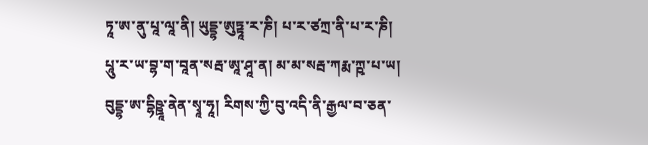ཏཱ་ཨ་ནུ་པཱ་ལཱ་ནི། ཡུདྡྷ་ཨུཏྟཱ་ར་ཎི། པ་ར་ཙཀྲ་ནི་པ་ར་ཎི། པཱུ་ར་ཡ་བྷ་ག་བཱན་སརྦ་ཨཱ་ཤཱ་ན། མ་མ་སརྦ་ཀརྨ་ཀྵ་པ་ཡ། བུདྡྷ་ཨ་དྷིཥྛཱ་ནེན་སྭཱ་ཧཱ། རིགས་ཀྱི་བུ་འདི་ནི་རྒྱལ་བ་ཅན་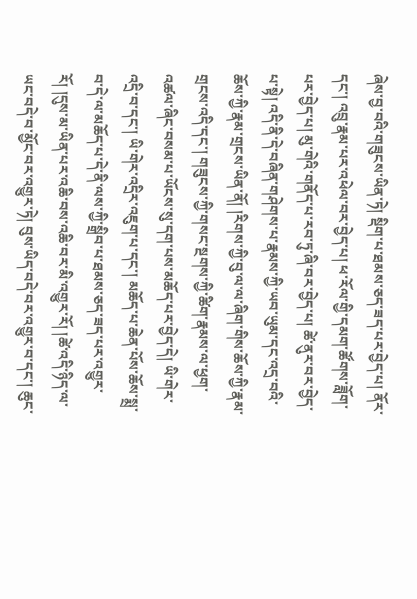ཞེས་བྱ་བའི་གཟུངས་ཡིན་ཏེ། སྡིག་པ་ཐམས་ཅད་ཟད་པར་བྱེད་པ། ནོར་དང་། འབྲུ་རྣམ་པར་འཕེལ་བར་བྱེད་པ། ཕ་རོལ་གྱི་དམག་ཚོགས་ཟློག་པར་བྱེད་པ། མུ་གེའི་གནོད་པ་རབ་ཏུ་ཞི་བར་བྱེད་པ། ཚེ་ནུར་བར་བྱེད་པ་སྟེ། འདི་ནི་དེ་བཞིན་གཤེགས་པ་རྣམས་ཀྱི་ཡབ་ཡུམ་དང་འདྲ་བའི་ཆོས་ཀྱི་རྣམ་གྲངས་ཡིན་ནོ། །རིགས་ཀྱི་བུ་ལ་ལ་ཞིག་གིས་ཆོས་ཀྱི་རྣམ་གྲངས་འདི་དང་། གཟུངས་ཀྱི་གསང་སྔགས་ཀྱི་ཚིག་རྣམས་ལ་ཕྱག་འཚལ་ཞིང་བསམ་པ་ཡོངས་སུ་དག་པས་མཆོད་པར་བྱེད་དེ། ཡི་གེར་འདྲི་བ་དང་། ཡི་གེར་འདྲིར་འཇུག་པ་དང་། མཆོད་པ་ཆེན་པོས་ཆོས་སྨྲ་བ་དེ་ལ་མཆོད་པ་དེ་ནི་ལས་ཀྱི་སྒྲིབ་པ་ཐམས་ཅད་ཟད་པར་འགྱུར་རོ། །དུས་མ་ཡིན་པར་འཆི་བས་འཆི་བར་མི་འགྱུར་རོ། །ཚེ་འདི་ཉིད་ལ་ཡང་བདེ་བ་མྱོང་བར་འགྱུར་ཏེ། བུས་ཡིད་བདེ་བར་འགྱུར་བ་དང་། ཆུང་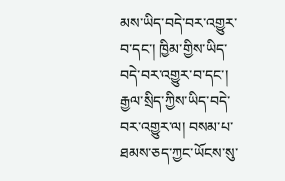མས་ཡིད་བདེ་བར་འགྱུར་བ་དང་། ཁྱིམ་གྱིས་ཡིད་བདེ་བར་འགྱུར་བ་དང་། རྒྱལ་སྲིད་ཀྱིས་ཡིད་བདེ་བར་འགྱུར་ལ། བསམ་པ་ཐམས་ཅད་ཀྱང་ཡོངས་སུ་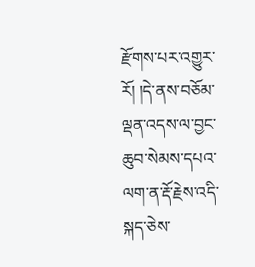རྫོགས་པར་འགྱུར་རོ། །དེ་ནས་བཅོམ་ལྡན་འདས་ལ་བྱང་ཆུབ་སེམས་དཔའ་ལག་ན་རྡོ་རྗེས་འདི་སྐད་ཅེས་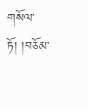གསོལ་ཏོ། །བཅོམ་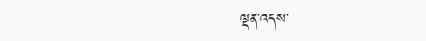ལྡན་འདས་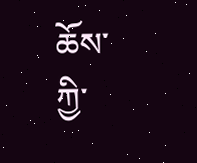ཆོས་ཀྱི་